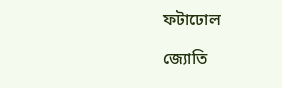ফটাঢোল

জ্যোতি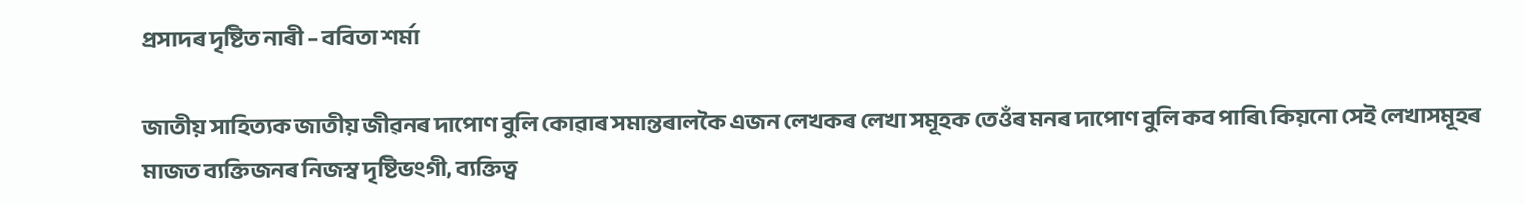প্ৰসাদৰ দৃষ্টিত নাৰী – ববিতা শৰ্মা

জাতীয় সাহিত্যক জাতীয় জীৱনৰ দাপোণ বুলি কোৱাৰ সমান্তৰালকৈ এজন লেখকৰ লেখা সমূহক তেওঁৰ মনৰ দাপোণ বুলি কব পাৰি৷ কিয়নো সেই লেখাসমূহৰ মাজত ব্যক্তিজনৰ নিজস্ব দৃষ্টিভংগী, ব্যক্তিত্ব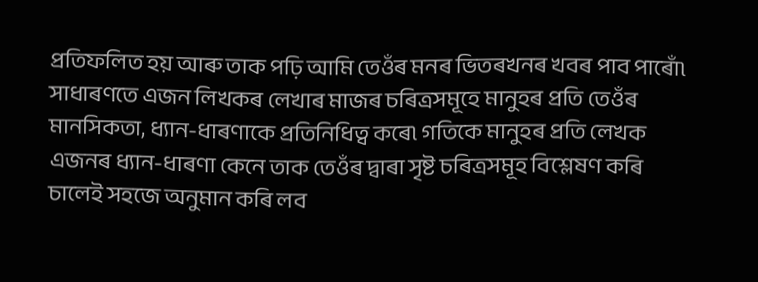প্ৰতিফলিত হয় আৰু তাক পঢ়ি আমি তেওঁৰ মনৰ ভিতৰখনৰ খবৰ পাব পাৰোঁ৷ সাধাৰণতে এজন লিখকৰ লেখাৰ মাজৰ চৰিত্ৰসমূহে মানুহৰ প্ৰতি তেওঁৰ মানসিকতা, ধ্যান-ধাৰণাকে প্ৰতিনিধিত্ব কৰে৷ গতিকে মানুহৰ প্ৰতি লেখক এজনৰ ধ্যান-ধাৰণা কেনে তাক তেওঁৰ দ্বাৰা সৃষ্ট চৰিত্ৰসমূহ বিশ্লেষণ কৰি চালেই সহজে অনুমান কৰি লব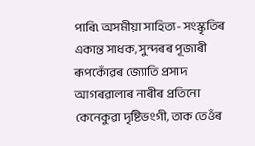পাৰি৷ অসমীয়া সাহিত্য- সংস্কৃতিৰ একান্ত সাধক, সুন্দৰৰ পূজাৰী ৰূপকোঁৱৰ জ্যোতি প্ৰসাদ আগৰৱালাৰ নাৰীৰ প্ৰতিনো কেনেকুৱা দৃষ্টিভংগী, তাক তেওঁৰ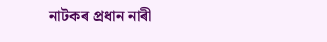নাটকৰ প্ৰধান নাৰী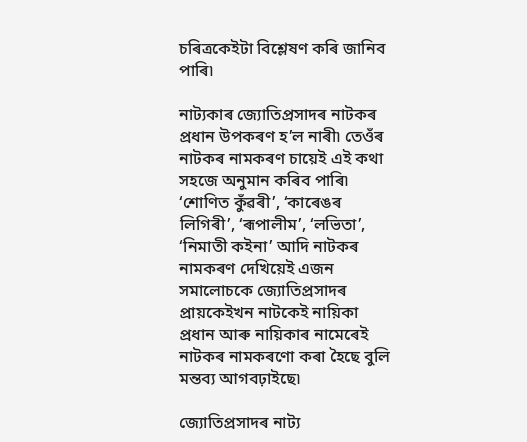চৰিত্ৰকেইটা বিশ্লেষণ কৰি জানিব পাৰি৷

নাট্যকাৰ জ্যোতিপ্ৰসাদৰ নাটকৰ প্ৰধান উপকৰণ হ’ল নাৰী৷ তেওঁৰ নাটকৰ নামকৰণ চায়েই এই কথা সহজে অনুমান কৰিব পাৰি৷ ‘শোণিত কুঁৱৰী’, ‘কাৰেঙৰ লিগিৰী’, ‘ৰূপালীম’, ‘লভিতা’, ‘নিমাতী কইনা’ আদি নাটকৰ নামকৰণ দেখিয়েই এজন সমালোচকে জ্যোতিপ্ৰসাদৰ প্ৰায়কেইখন নাটকেই নায়িকা প্ৰধান আৰু নায়িকাৰ নামেৰেই নাটকৰ নামকৰণো কৰা হৈছে বুলি মন্তব্য আগবঢ়াইছে৷

জ্যোতিপ্ৰসাদৰ নাট্য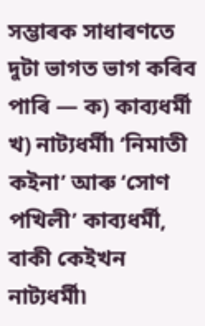সম্ভাৰক সাধাৰণতে দুটা ভাগত ভাগ কৰিব পাৰি — ক) কাব্যধৰ্মী খ) নাট্যধৰ্মী৷ ‘নিমাতী কইনা’ আৰু ‘সোণ পখিলী’ কাব্যধৰ্মী, বাকী কেইখন নাট্যধৰ্মী৷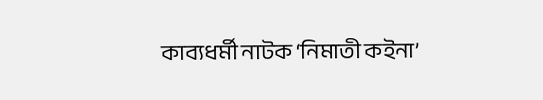কাব্যধৰ্মী নাটক ‘নিমাতী কইনা’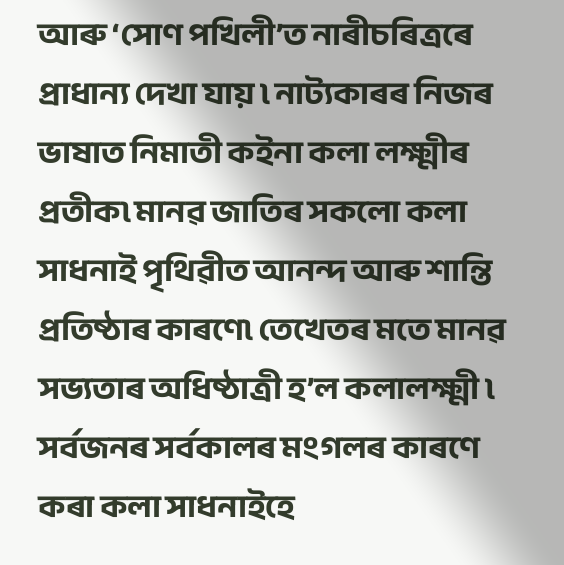আৰু ‘সোণ পখিলী’ত নাৰীচৰিত্ৰৰে প্ৰাধান্য দেখা যায় ৷ নাট্যকাৰৰ নিজৰ ভাষাত নিমাতী কইনা কলা লক্ষ্মীৰ প্ৰতীক৷ মানৱ জাতিৰ সকলো কলা সাধনাই পৃথিৱীত আনন্দ আৰু শান্তি প্ৰতিষ্ঠাৰ কাৰণে৷ তেখেতৰ মতে মানৱ সভ্যতাৰ অধিষ্ঠাত্ৰী হ’ল কলালক্ষ্মী ৷ সৰ্বজনৰ সৰ্বকালৰ মংগলৰ কাৰণে কৰা কলা সাধনাইহে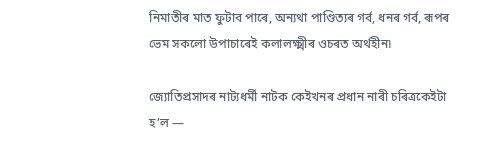নিমাতীৰ মাত ফুটাব পাৰে, অন্যথা পাণ্ডিত্যৰ গৰ্ব, ধনৰ গৰ্ব, ৰূপৰ ভেম সকলো উপাচাৰেই কলালক্ষ্মীৰ ওচৰত অৰ্থহীন৷

জ্যোতিপ্ৰসাদৰ নাট্যধৰ্মী নাটক কেইখনৰ প্ৰধান নাৰী চৰিত্ৰকেইটা হ’ল —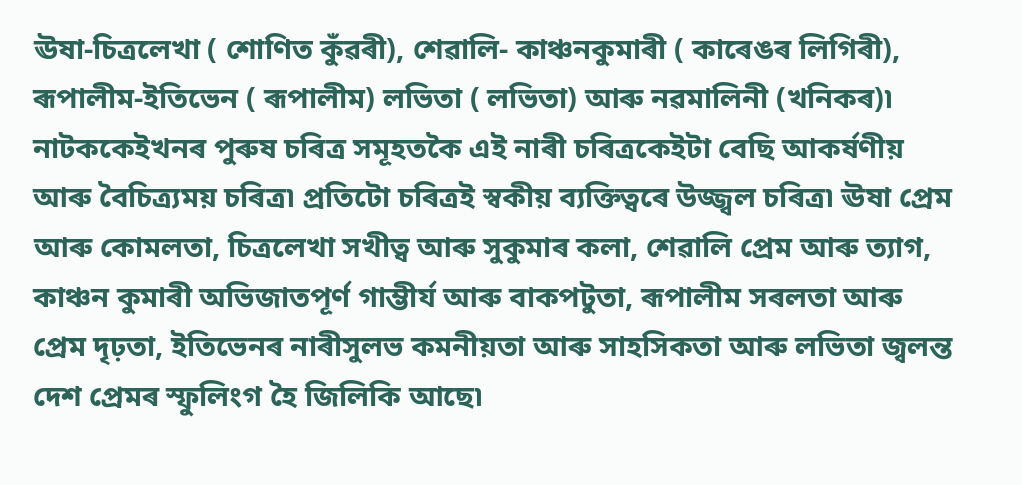ঊষা-চিত্ৰলেখা ( শোণিত কুঁৱৰী), শেৱালি- কাঞ্চনকুমাৰী ( কাৰেঙৰ লিগিৰী), ৰূপালীম-ইতিভেন ( ৰূপালীম) লভিতা ( লভিতা) আৰু নৱমালিনী (খনিকৰ)৷ নাটককেইখনৰ পুৰুষ চৰিত্ৰ সমূহতকৈ এই নাৰী চৰিত্ৰকেইটা বেছি আকৰ্ষণীয় আৰু বৈচিত্ৰ্যময় চৰিত্ৰ৷ প্ৰতিটো চৰিত্ৰই স্বকীয় ব্যক্তিত্বৰে উজ্জ্বল চৰিত্ৰ৷ ঊষা প্ৰেম আৰু কোমলতা, চিত্ৰলেখা সখীত্ব আৰু সুকুমাৰ কলা, শেৱালি প্ৰেম আৰু ত্যাগ, কাঞ্চন কুমাৰী অভিজাতপূৰ্ণ গাম্ভীৰ্য আৰু বাকপটুতা, ৰূপালীম সৰলতা আৰু প্ৰেম দৃঢ়তা, ইতিভেনৰ নাৰীসুলভ কমনীয়তা আৰু সাহসিকতা আৰু লভিতা জ্বলন্ত দেশ প্ৰেমৰ স্ফুলিংগ হৈ জিলিকি আছে৷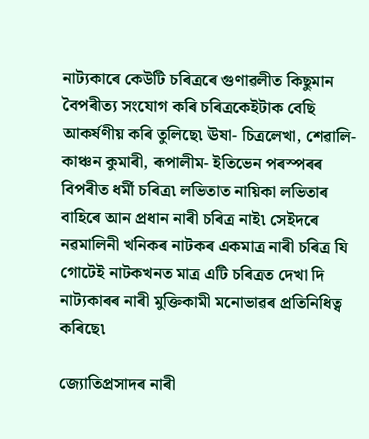নাট্যকাৰে কেউটি চৰিত্ৰৰে গুণাৱলীত কিছুমান বৈপৰীত্য সংযোগ কৰি চৰিত্ৰকেইটাক বেছি আকৰ্ষণীয় কৰি তুলিছে৷ ঊষা- চিত্ৰলেখা, শেৱালি- কাঞ্চন কুমাৰী, ৰূপালীম- ইতিভেন পৰস্পৰৰ বিপৰীত ধৰ্মী চৰিত্ৰ৷ লভিতাত নায়িকা লভিতাৰ বাহিৰে আন প্ৰধান নাৰী চৰিত্ৰ নাই৷ সেইদৰে নৱমালিনী খনিকৰ নাটকৰ একমাত্ৰ নাৰী চৰিত্ৰ যি গোটেই নাটকখনত মাত্ৰ এটি চৰিত্ৰত দেখা দি নাট্যকাৰৰ নাৰী মুক্তিকামী মনোভাৱৰ প্ৰতিনিধিত্ব কৰিছে৷

জ্যোতিপ্ৰসাদৰ নাৰী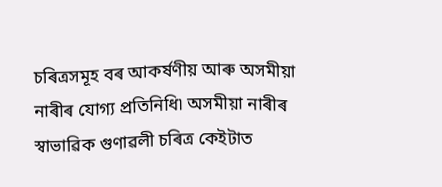চৰিত্ৰসমূহ বৰ আকৰ্ষণীয় আৰু অসমীয়া নাৰীৰ যোগ্য প্ৰতিনিধি৷ অসমীয়া নাৰীৰ স্বাভাৱিক গুণাৱলী চৰিত্ৰ কেইটাত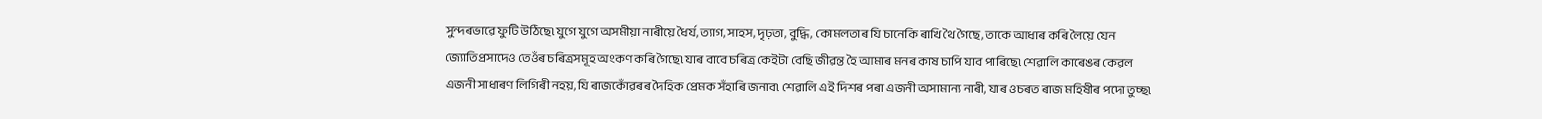সুন্দৰভাৱে ফুটি উঠিছে৷ যুগে যুগে অসমীয়া নাৰীয়ে ধৈৰ্য, ত্যাগ, সাহস, দৃঢ়তা, বুদ্ধি, কোমলতাৰ যি চানেকি ৰাখি থৈ গৈছে, তাকে আধাৰ কৰি লৈয়ে যেন  জ্যোতিপ্ৰসাদেও তেওঁৰ চৰিত্ৰসমূহ অংকণ কৰি গৈছে৷ যাৰ বাবে চৰিত্ৰ কেইটা বেছি জীৱন্ত হৈ আমাৰ মনৰ কাষ চাপি যাব পাৰিছে৷ শেৱালি কাৰেঙৰ কেৱল এজনী সাধাৰণ লিগিৰী নহয়, যি ৰাজকোঁৱৰৰ দৈহিক প্ৰেমক সঁহাৰি জনাব৷ শেৱালি এই দিশৰ পৰা এজনী অসামান্য নাৰী, যাৰ ওচৰত ৰাজ মহিষীৰ পদো তুচ্ছ৷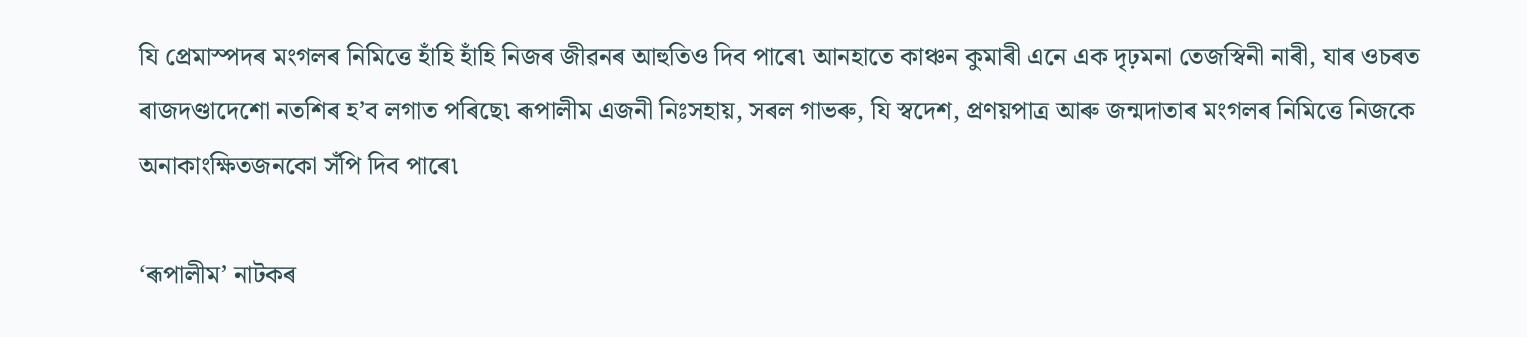যি প্ৰেমাস্পদৰ মংগলৰ নিমিত্তে হাঁহি হাঁহি নিজৰ জীৱনৰ আহুতিও দিব পাৰে৷ আনহাতে কাঞ্চন কুমাৰী এনে এক দৃঢ়মনা তেজস্বিনী নাৰী, যাৰ ওচৰত ৰাজদণ্ডাদেশো নতশিৰ হ’ব লগাত পৰিছে৷ ৰূপালীম এজনী নিঃসহায়, সৰল গাভৰু, যি স্বদেশ, প্ৰণয়পাত্ৰ আৰু জন্মদাতাৰ মংগলৰ নিমিত্তে নিজকে অনাকাংক্ষিতজনকো সঁপি দিব পাৰে৷

‘ৰূপালীম’ নাটকৰ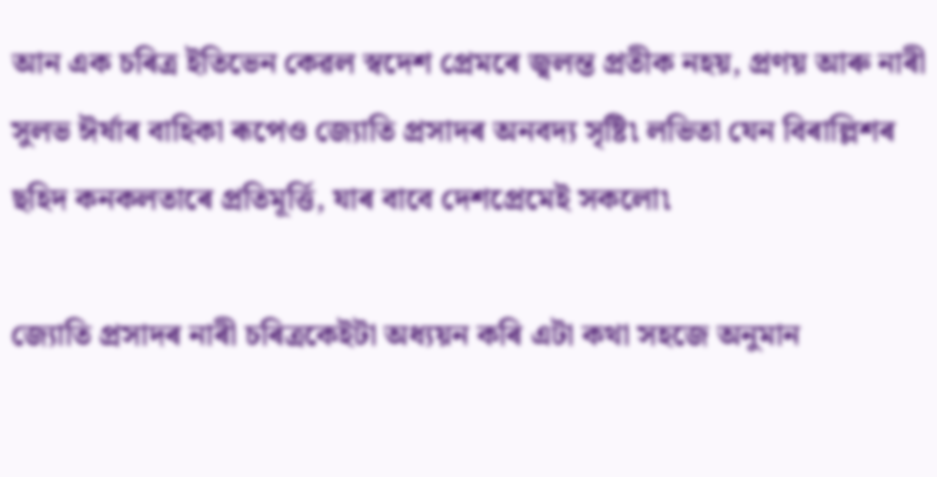আন এক চৰিত্ৰ ইতিভেন কেৱল স্বদেশ প্ৰেমৰে জ্বলন্ত প্ৰতীক নহয়, প্ৰণয় আৰু নাৰী সুলভ ঈৰ্ষাৰ বাহিকা ৰূপেও জ্যোতি প্ৰসাদৰ অনবদ্য সৃষ্টি৷ লভিতা যেন বিৰাল্লিশৰ ছহিদ কনকলতাৰে প্ৰতিমূৰ্ত্তি, যাৰ বাবে দেশপ্ৰেমেই সকলো৷

জ্যোতি প্ৰসাদৰ নাৰী চৰিত্ৰকেইটা অধ্যয়ন কৰি এটা কথা সহজে অনুমান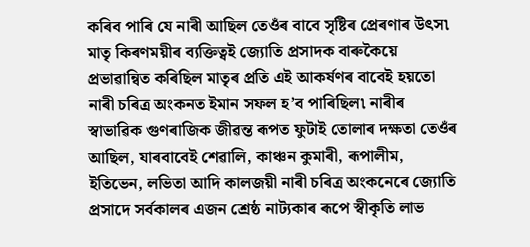কৰিব পাৰি যে নাৰী আছিল তেওঁৰ বাবে সৃষ্টিৰ প্ৰেৰণাৰ উৎস৷ মাতৃ কিৰণময়ীৰ ব্যক্তিত্বই জ্যোতি প্ৰসাদক বাৰুকৈয়ে প্ৰভাৱান্বিত কৰিছিল মাতৃৰ প্ৰতি এই আকৰ্ষণৰ বাবেই হয়তো নাৰী চৰিত্ৰ অংকনত ইমান সফল হ’ব পাৰিছিল৷ নাৰীৰ স্বাভাৱিক গুণৰাজিক জীৱন্ত ৰূপত ফুটাই তোলাৰ দক্ষতা তেওঁৰ আছিল, যাৰবাবেই শেৱালি, কাঞ্চন কুমাৰী, ৰূপালীম, ইতিভেন, লভিতা আদি কালজয়ী নাৰী চৰিত্ৰ অংকনেৰে জ্যোতি প্ৰসাদে সৰ্বকালৰ এজন শ্ৰেষ্ঠ নাট্যকাৰ ৰূপে স্বীকৃতি লাভ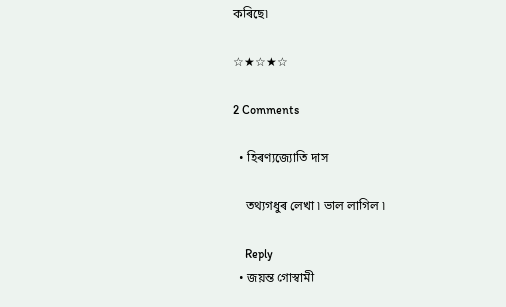কৰিছে৷

☆★☆★☆

2 Comments

  • হিৰণ্যজ্যোতি দাস

    তথ্যগধুৰ লেখা ৷ ভাল লাগিল ৷

    Reply
  • জয়ন্ত গোস্বামী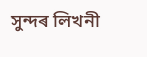সুন্দৰ লিখনী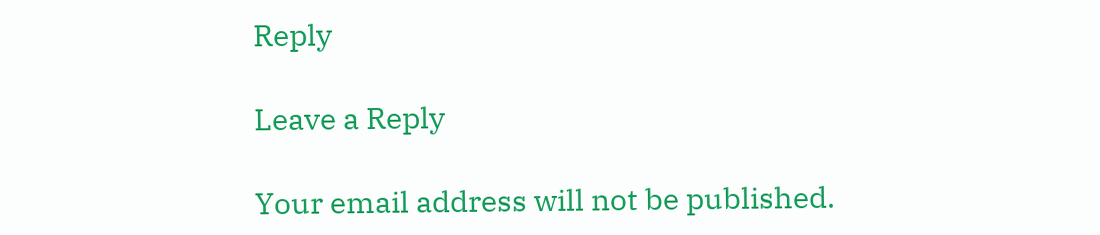Reply

Leave a Reply

Your email address will not be published.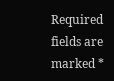Required fields are marked *